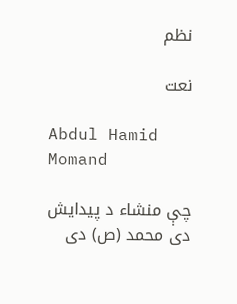نظم

نعت

Abdul Hamid Momand

چې منشاء د پيدايش دی محمد (ص) دی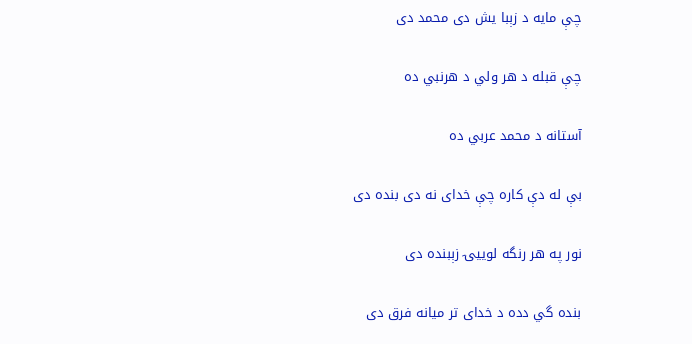چې مايه د زېبا يش دی محمد دی

چې قبله د هر ولي د هرنبي ده

آستانه د محمد عربي ده

بې له دې کاره چې خدای نه دی بنده دی

نور په هر رنگه لوييۍ زېبنده دی

بنده گي دده د خدای تر ميانه فرق دی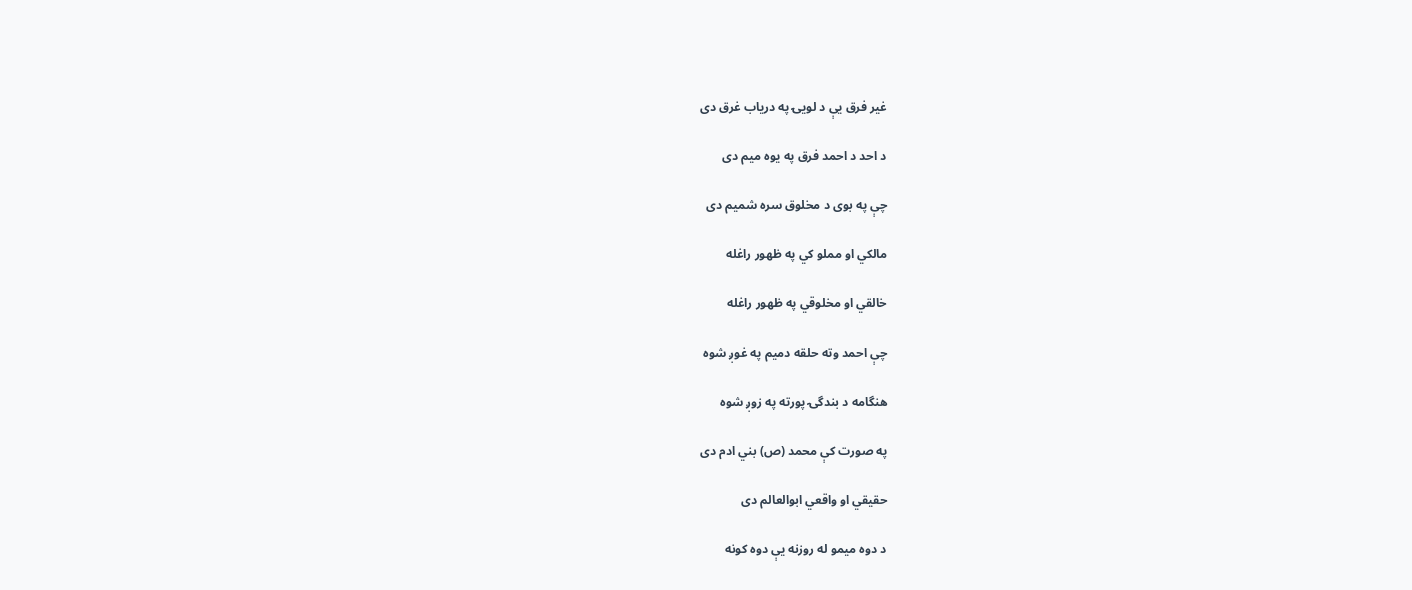غير فرق يې د لويۍ په درياب غرق دی

د احد د احمد فرق په يوه ميم دی

چې په بوی د مخلوق سره شميم دی

مالکي او مملو کي په ظهور راغله

خالقي او مخلوقي په ظهور راغله

چې احمد وته حلقه دميم په غوږ شوه

هنگامه د بندگۍ پورته په زوږ شوه

په صورت کې محمد (ص) بني ادم دی

حقيقي او واقعي ابوالعالم دی

د دوه ميمو له روزنه يې دوه کونه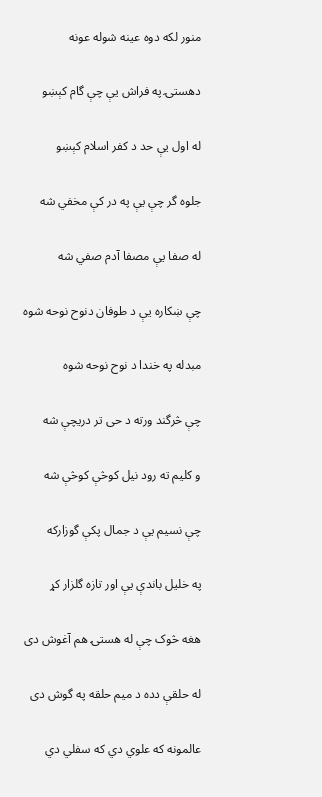منور لکه دوه عينه شوله عونه

دهستۍ په فراش يې چې گام کېښو

له اول يې حد د کفر اسلام کېښو

جلوه گر چې يې په در کې مخفي شه

له صفا يې مصفا آدم صفي شه

چې ښکاره يې د طوفان دنوح نوحه شوه

مبدله په خندا د نوح نوحه شوه

چې څرگند ورته د حی تر دريچې شه

و کليم ته رود نيل کوڅې کوڅې شه

چې نسيم يې د جمال پکې گوزارکه

په خليل باندې يې اور تازه گلزار کړ

هغه څوک چې له هستۍ هم آغوش دی

له حلقې دده د ميم حلقه په گوش دی

عالمونه که علوي دي که سفلي دي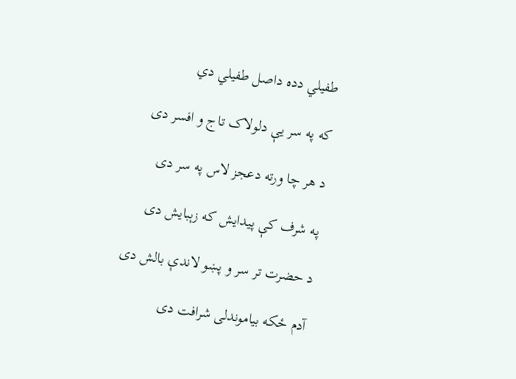طفيلي دده داصل طفيلي دي

که په سر يې دلولاک تاج و افسر دی

د هر چا ورته دعجز لاس په سر دی

په شرف کې پيدايش که زېبايش دی

د حضرت تر سر و پښو لاندې بالش دی

آدم ځکه بياموندلی شرافت دی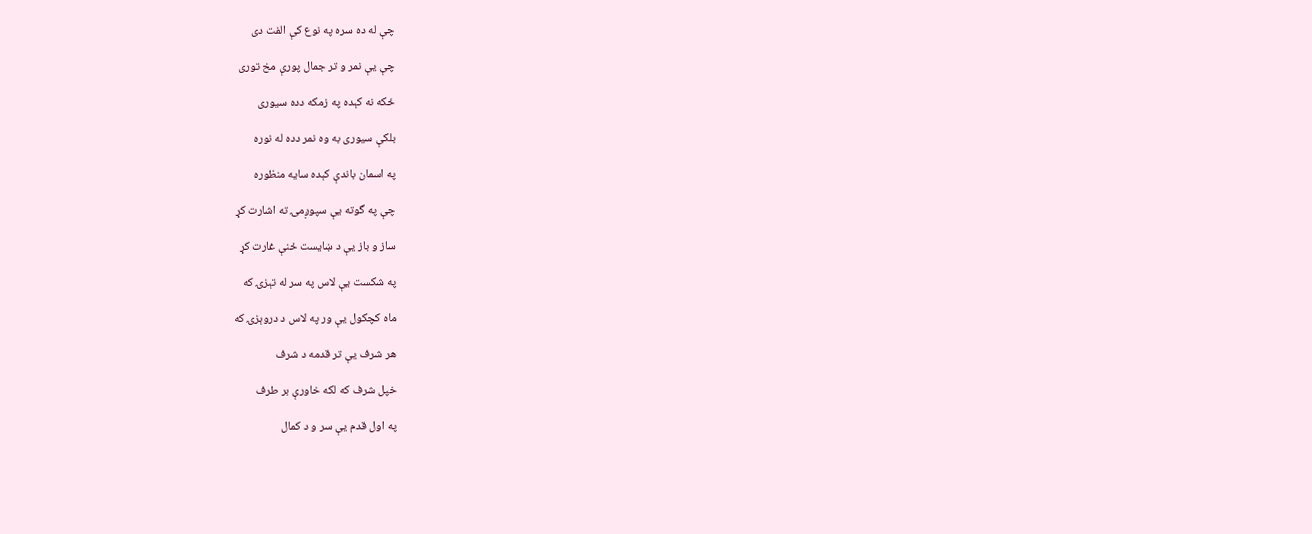چې له ده سره په نوع کې الفت دی

چې يې نمر و تر جمال پورې مخ توری

ځکه نه کېده په زمکه دده سيوری

بلکې سيوری به وه نمر دده له نوره

په اسمان باندې کېده سايه منظوره

چې په گوته يې سپوږمۍ ته اشارت کړ

ساز و باز يې د ښايست ځنې غارت کړ

په شکست يې لاس په سر له تېزۍ که

ماه کچکول يې ور په لاس د دروېزۍ که

هر شرف يې تر قدمه د شرف

خپل شرف که لکه خاورې بر طرف

په اول قدم يې سر و د کمال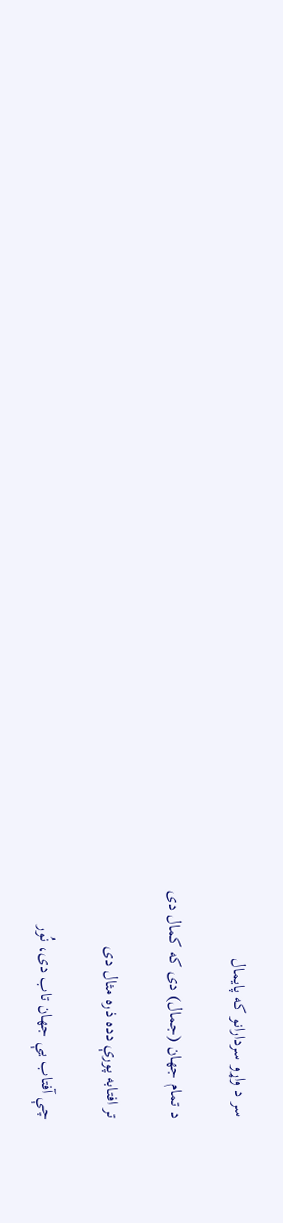سر د واړو سردارانو که پايمال

د تمام جهان (جمال) دی که کمال دی

تر افتابه پورې دده ذره مثال دی

چې آفتاب يې جهان تاب دی، نُور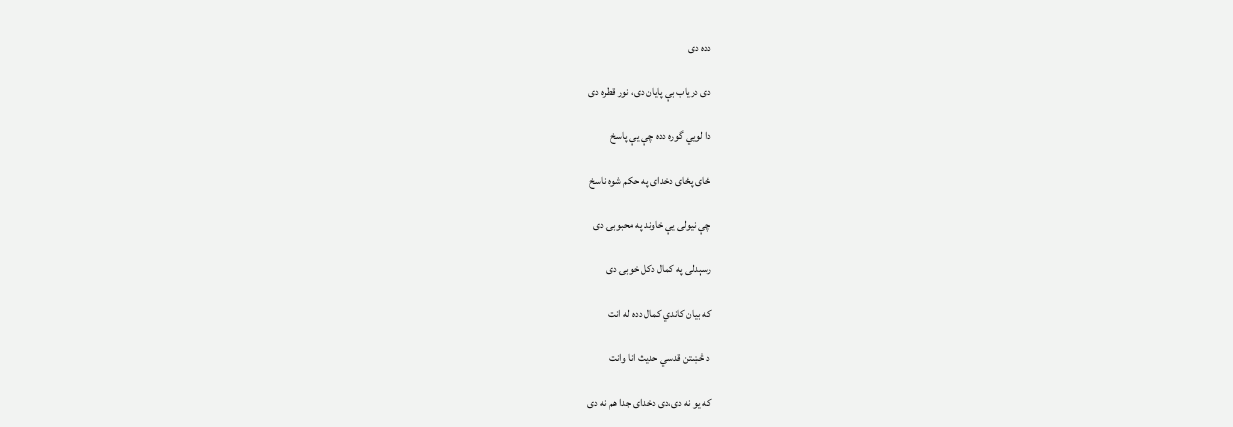دده دی

دی درياب بې پايان دی، نور قطره دی

دا لويي گوره دده چې يې پاسخ

ځای پځای دخدای په حکم شوه ناسخ

چې نيولی يې خاوند په محبوبۍ دی

رسېدلی په کمال دکل خوبۍ دی

که بيان کاندي کمال دده له انت

د څښتن قدسي حديث انا وانت

که يو نه دی،دی دخدای جدا هم نه دی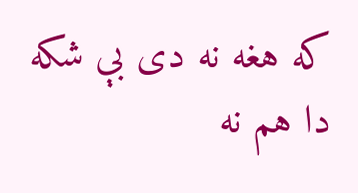که هغه نه دی بې شکه دا هم نه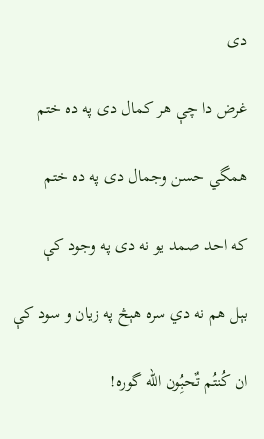دی

غرض دا چې هر کمال دی په ده ختم

همگي حسن وجمال دی په ده ختم

که احد صمد يو نه دی په وجود کې

بېل هم نه دي سره هېڅ په زيان و سود کې

ان کُنتُم تٌحبُِون الله گوره!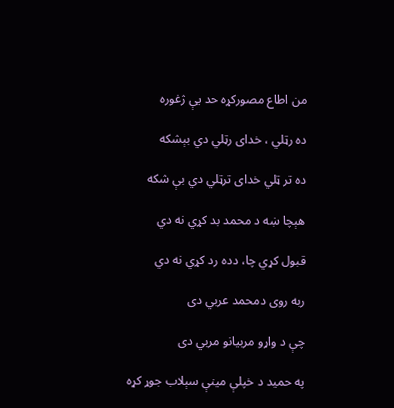من اطاع مصورکړه حد يې ژغوره

ده رټلي ، خدای رټلي دي بېشکه

ده تر ټلي خدای ترټلي دي بې شکه

هېچا ښه د محمد بد کړي نه دي

قبول کړي چا، دده رد کړي نه دي

ربه روی دمحمد عربي دی

چې د واړو مربيانو مربي دی

په حميد د خپلې مينې سېلاب جوړ کړه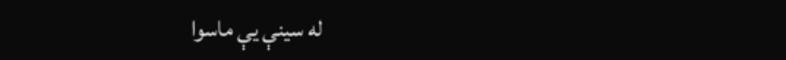له سينې يې ماسوا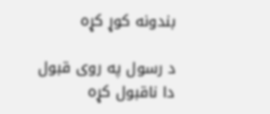بندونه کوړ کړه

د رسول په روی قبول دا ناقبول کړه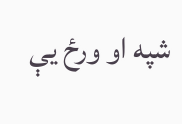شپه او ورځ يې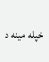خپله مينه د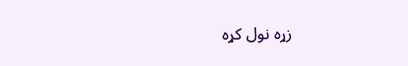زړه نول کړه